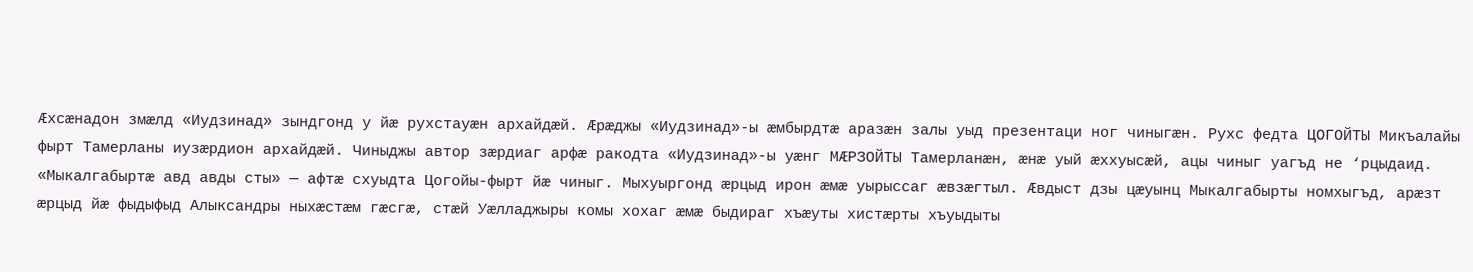Æхсæнадон змæлд «Иудзинад» зындгонд у йæ рухстауæн архайдæй. Æрæджы «Иудзинад»-ы æмбырдтæ аразæн залы уыд презентаци ног чиныгæн. Рухс федта ЦОГОЙТЫ Микъалайы фырт Тамерланы иузæрдион архайдæй. Чиныджы автор зæрдиаг арфæ ракодта «Иудзинад»-ы уæнг МÆРЗОЙТЫ Тамерланæн, æнæ уый æххуысæй, ацы чиныг уагъд не ‘рцыдаид.
«Мыкалгабыртæ авд авды сты» — афтæ схуыдта Цогойы-фырт йæ чиныг. Мыхуыргонд æрцыд ирон æмæ уырыссаг æвзæгтыл. Æвдыст дзы цæуынц Мыкалгабырты номхыгъд, арæзт æрцыд йæ фыдыфыд Алыксандры ныхæстæм гæсгæ, стæй Уæлладжыры комы хохаг æмæ быдираг хъæуты хистæрты хъуыдыты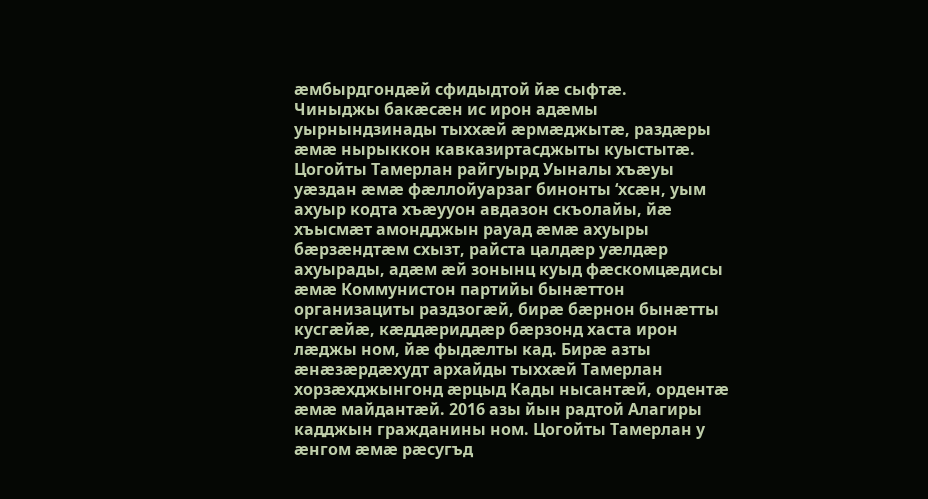æмбырдгондæй сфидыдтой йæ сыфтæ.
Чиныджы бакæсæн ис ирон адæмы уырнындзинады тыххæй æрмæджытæ, раздæры æмæ нырыккон кавказиртасджыты куыстытæ.
Цогойты Тамерлан райгуырд Уыналы хъæуы уæздан æмæ фæллойуарзаг бинонты ‘хсæн, уым ахуыр кодта хъæууон авдазон скъолайы, йæ хъысмæт амондджын рауад æмæ ахуыры бæрзæндтæм схызт, райста цалдæр уæлдæр ахуырады, адæм æй зонынц куыд фæскомцæдисы æмæ Коммунистон партийы бынæттон организациты раздзогæй, бирæ бæрнон бынæтты кусгæйæ, кæддæриддæр бæрзонд хаста ирон лæджы ном, йæ фыдæлты кад. Бирæ азты æнæзæрдæхудт архайды тыххæй Тамерлан хорзæхджынгонд æрцыд Кады нысантæй, ордентæ æмæ майдантæй. 2016 азы йын радтой Алагиры кадджын гражданины ном. Цогойты Тамерлан у æнгом æмæ рæсугъд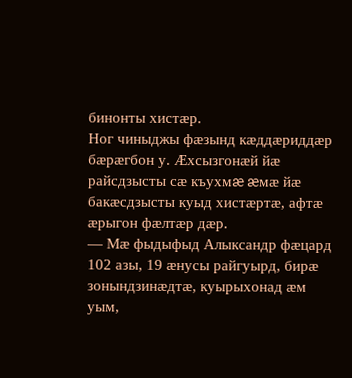бинонты хистæр.
Ног чиныджы фæзынд кæддæриддæр бæрæгбон у. Æхсызгонæй йæ райсдзысты сæ къухмæ æмæ йæ бакæсдзысты куыд хистæртæ, афтæ æрыгон фæлтæр дæр.
— Мæ фыдыфыд Алыксандр фæцард 102 азы, 19 æнусы райгуырд, бирæ зонындзинæдтæ, куырыхонад æм уым,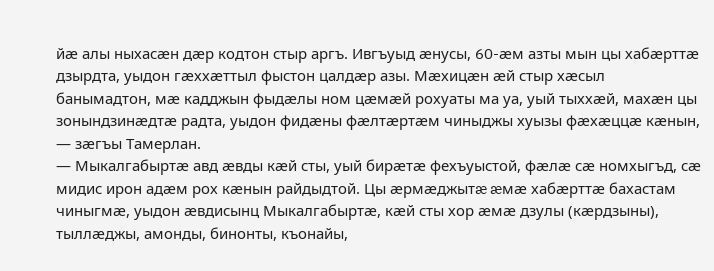йæ алы ныхасæн дæр кодтон стыр аргъ. Ивгъуыд æнусы, 60-æм азты мын цы хабæрттæ дзырдта, уыдон гæххæттыл фыстон цалдæр азы. Мæхицæн æй стыр хæсыл банымадтон, мæ кадджын фыдæлы ном цæмæй рохуаты ма уа, уый тыххæй, махæн цы зонындзинæдтæ радта, уыдон фидæны фæлтæртæм чиныджы хуызы фæхæццæ кæнын, — зæгъы Тамерлан.
— Мыкалгабыртæ авд æвды кæй сты, уый бирæтæ фехъуыстой, фæлæ сæ номхыгъд, сæ мидис ирон адæм рох кæнын райдыдтой. Цы æрмæджытæ æмæ хабæрттæ бахастам чиныгмæ, уыдон æвдисынц Мыкалгабыртæ, кæй сты хор æмæ дзулы (кæрдзыны), тыллæджы, амонды, бинонты, къонайы,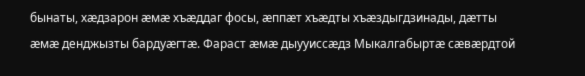бынаты, хæдзарон æмæ хъæддаг фосы, æппæт хъæдты хъæздыгдзинады, дæтты æмæ денджызты бардуæгтæ. Фараст æмæ дыууиссæдз Мыкалгабыртæ сæвæрдтой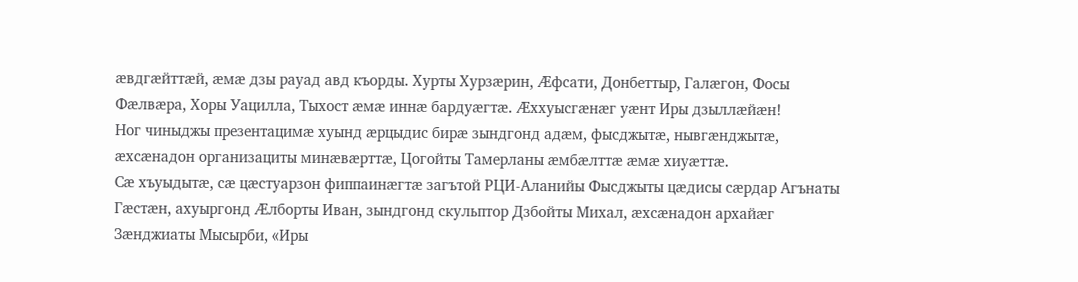æвдгæйттæй, æмæ дзы рауад авд къорды. Хурты Хурзæрин, Æфсати, Донбеттыр, Галæгон, Фосы Фæлвæра, Хоры Уацилла, Тыхост æмæ иннæ бардуæгтæ. Æххуысгæнæг уæнт Иры дзыллæйæн!
Ног чиныджы презентацимæ хуынд æрцыдис бирæ зындгонд адæм, фысджытæ, нывгæнджытæ, æхсæнадон организациты минæвæрттæ, Цогойты Тамерланы æмбæлттæ æмæ хиуæттæ.
Сæ хъуыдытæ, сæ цæстуарзон фиппаинæгтæ загътой РЦИ-Аланийы Фысджыты цæдисы сæрдар Агънаты Гæстæн, ахуыргонд Æлборты Иван, зындгонд скульптор Дзбойты Михал, æхсæнадон архайæг Зæнджиаты Мысырби, «Иры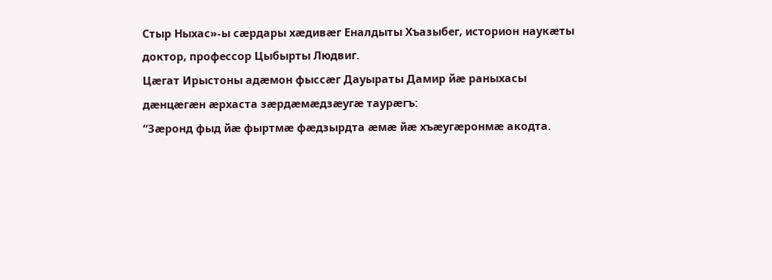Стыр Ныхас»-ы сæрдары хæдивæг Еналдыты Хъазыбег, историон наукæты доктор, профессор Цыбырты Людвиг.
Цæгат Ирыстоны адæмон фыссæг Дауыраты Дамир йæ раныхасы дæнцæгæн æрхаста зæрдæмæдзæугæ таурæгъ:
“Зæронд фыд йæ фыртмæ фæдзырдта æмæ йæ хъæугæронмæ акодта.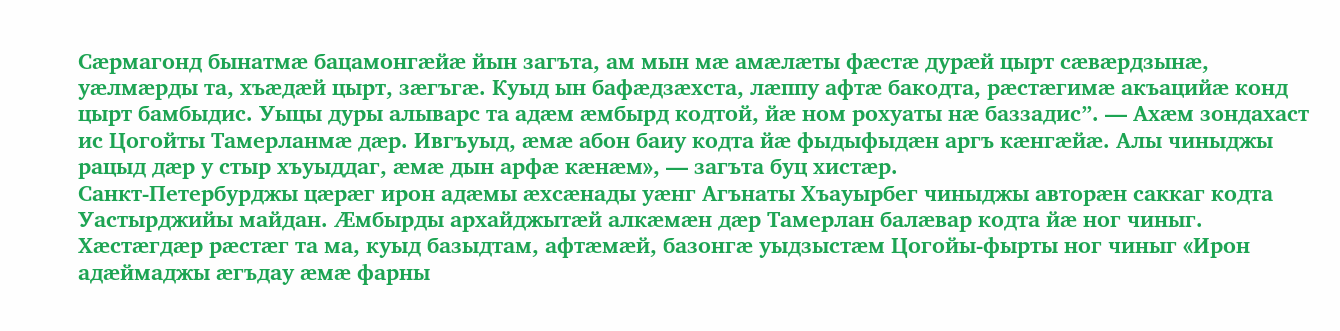Сæрмагонд бынатмæ бацамонгæйæ йын загъта, ам мын мæ амæлæты фæстæ дурæй цырт сæвæрдзынæ, уæлмæрды та, хъæдæй цырт, зæгъгæ. Куыд ын бафæдзæхста, лæппу афтæ бакодта, рæстæгимæ акъацийæ конд цырт бамбыдис. Уыцы дуры алыварс та адæм æмбырд кодтой, йæ ном рохуаты нæ баззадис”. — Ахæм зондахаст ис Цогойты Тамерланмæ дæр. Ивгъуыд, æмæ абон баиу кодта йæ фыдыфыдæн аргъ кæнгæйæ. Алы чиныджы рацыд дæр у стыр хъуыддаг, æмæ дын арфæ кæнæм», — загъта буц хистæр.
Санкт-Петербурджы цæрæг ирон адæмы æхсæнады уæнг Агънаты Хъауырбег чиныджы авторæн саккаг кодта Уастырджийы майдан. Æмбырды архайджытæй алкæмæн дæр Тамерлан балæвар кодта йæ ног чиныг. Хæстæгдæр рæстæг та ма, куыд базыдтам, афтæмæй, базонгæ уыдзыстæм Цогойы-фырты ног чиныг «Ирон адæймаджы æгъдау æмæ фарны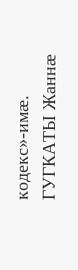кодекс»-имæ.
ГУГКАТЫ Жаннæ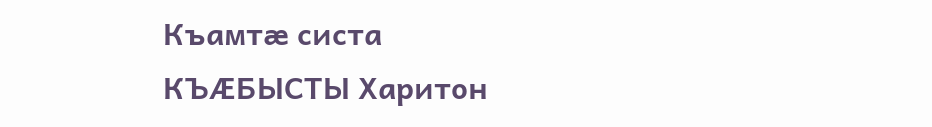Къамтæ систа
КЪÆБЫСТЫ Харитон